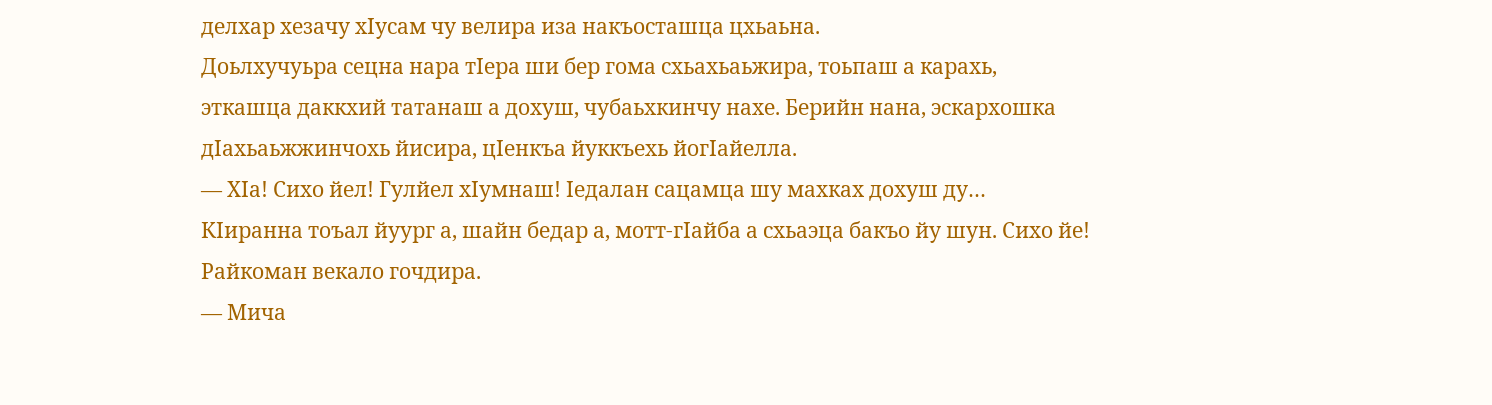делхар хезачу хIусам чу велира иза накъосташца цхьаьна.
Доьлхучуьра сецна нара тIера ши бер гома схьахьаьжира, тоьпаш а карахь, эткашца даккхий татанаш а дохуш, чубаьхкинчу нахе. Берийн нана, эскархошка дIахьаьжжинчохь йисира, цIенкъа йуккъехь йогIайелла.
— ХIа! Сихо йел! Гулйел хIумнаш! Iедалан сацамца шу махках дохуш ду… КIиранна тоъал йуург а, шайн бедар а, мотт-гIайба а схьаэца бакъо йу шун. Сихо йе!
Райкоман векало гочдира.
— Мича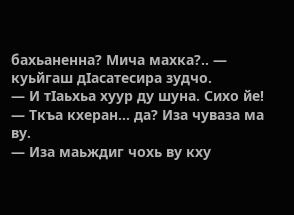бахьаненна? Мича махка?.. — куьйгаш дIасатесира зудчо.
— И тIаьхьа хуур ду шуна. Сихо йе!
— Ткъа кхеран… да? Иза чуваза ма ву.
— Иза маьждиг чохь ву кху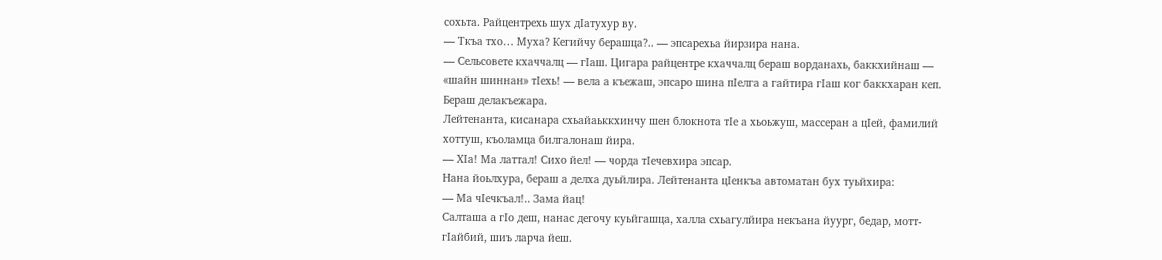сохьта. Райцентрехь шух дIатухур ву.
— Ткъа тхо… Муха? Кегийчу берашца?.. — эпсарехьа йирзира нана.
— Сельсовете кхаччалц — гIаш. Цигара райцентре кхаччалц бераш ворданахь, баккхийнаш — «шайн шиннан» тIехь! — вела а къежаш, эпсаро шина пIелга а гайтира гIаш ког баккхаран кеп.
Бераш делакъежара.
Лейтенанта, кисанара схьайаьккхинчу шен блокнота тIе а хьоьжуш, массеран а цIей, фамилий хоттуш, къоламца билгалонаш йира.
— ХIа! Ма латтал! Сихо йел! — чорда тIечевхира эпсар.
Нана йоьлхура, бераш а делха дуьйлира. Лейтенанта цIенкъа автоматан бух туьйхира:
— Ма чIечкъал!.. Зама йац!
Салташа a гIo деш, нанас дегочу куьйгашца, халла схьагулйира некъана йуург, бедар, мотт-гIайбий, шиъ ларча йеш.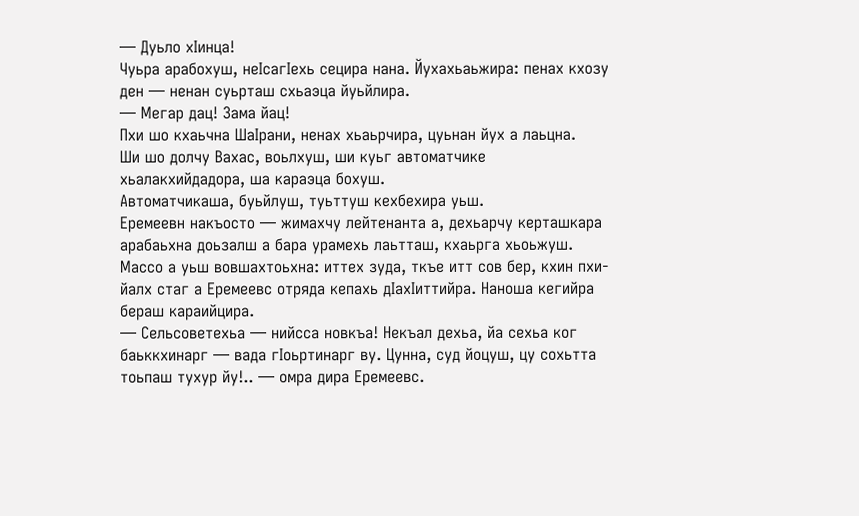— Дуьло хIинца!
Чуьра арабохуш, неIсагIехь сецира нана. Йухахьаьжира: пенах кхозу ден — ненан суьрташ схьаэца йуьйлира.
— Мегар дац! Зама йац!
Пхи шо кхаьчна ШаIрани, ненах хьаьрчира, цуьнан йух а лаьцна.
Ши шо долчу Вахас, воьлхуш, ши куьг автоматчике хьалакхийдадора, ша караэца бохуш.
Автоматчикаша, буьйлуш, туьттуш кехбехира уьш.
Еремеевн накъосто — жимахчу лейтенанта а, дехьарчу керташкара арабаьхна доьзалш а бара урамехь лаьтташ, кхаьрга хьоьжуш. Массо а уьш вовшахтоьхна: иттех зуда, ткъе итт сов бер, кхин пхи-йалх стаг а Еремеевс отряда кепахь дIахIиттийра. Наноша кегийра бераш караийцира.
— Сельсоветехьа — нийсса новкъа! Некъал дехьа, йа сехьа ког баьккхинарг — вада гIоьртинарг ву. Цунна, суд йоцуш, цу сохьтта тоьпаш тухур йу!.. — омра дира Еремеевс.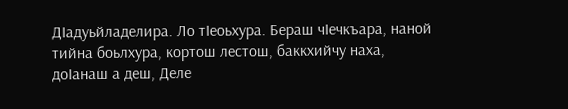ДIадуьйладелира. Ло тIеоьхура. Бераш чIечкъара, наной тийна боьлхура, кортош лестош, баккхийчу наха, доIанаш а деш, Деле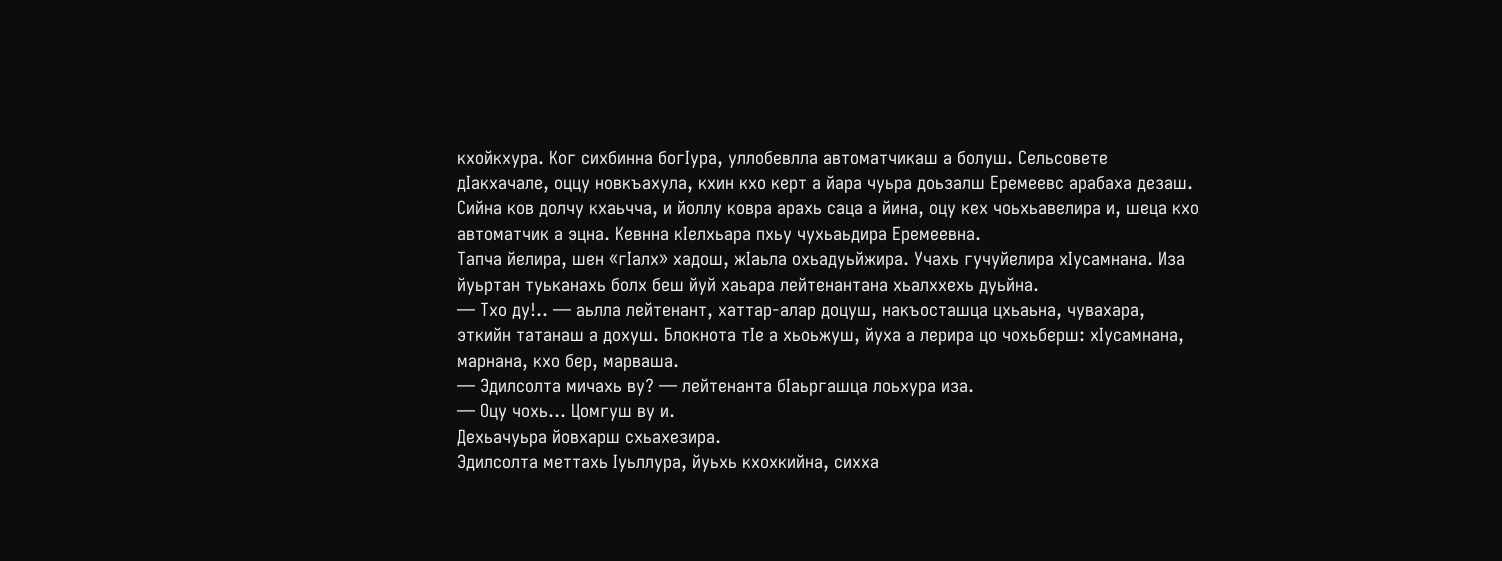кхойкхура. Ког сихбинна богIура, уллобевлла автоматчикаш а болуш. Сельсовете дIакхачале, оццу новкъахула, кхин кхо керт а йара чуьра доьзалш Еремеевс арабаха дезаш. Сийна ков долчу кхаьчча, и йоллу ковра арахь саца а йина, оцу кех чоьхьавелира и, шеца кхо автоматчик а эцна. Кевнна кIелхьара пхьу чухьаьдира Еремеевна.
Тапча йелира, шен «гIалх» хадош, жIаьла охьадуьйжира. Учахь гучуйелира хIусамнана. Иза йуьртан туьканахь болх беш йуй хаьара лейтенантана хьалххехь дуьйна.
— Тхо ду!.. — аьлла лейтенант, хаттар-алар доцуш, накъосташца цхьаьна, чувахара, эткийн татанаш а дохуш. Блокнота тIе а хьоьжуш, йуха а лерира цо чохьберш: хIусамнана, марнана, кхо бер, марваша.
— Эдилсолта мичахь ву? — лейтенанта бIаьргашца лоьхура иза.
— Оцу чохь… Цомгуш ву и.
Дехьачуьра йовхарш схьахезира.
Эдилсолта меттахь Iуьллура, йуьхь кхохкийна, сихха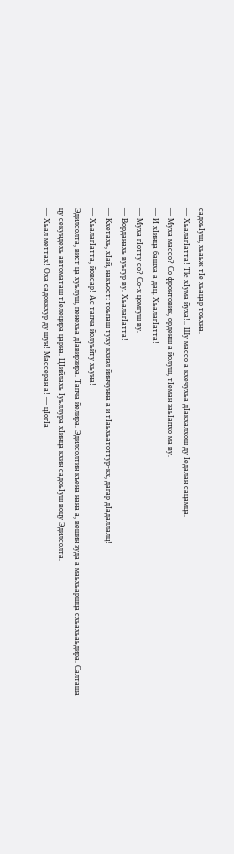садоьIуш, хьаьж тIе хьацар тоьхна.
— ХьалагIатта! TIe хIума йуха!.. Шу массо а кхечухьа дIакхалхош ду Iедалан сацамца.
— Муха массо? Со фронтовик, орденш а йолуш, тIеман заьIaпxo ма ву.
— И хIинца башха а дац. ХьалагIатта!
— Муха гIотту со? Со-х цомгуш ву.
— Ворданахь вуьгур ву. ХьалагIатта!
— Кхетахь, хIай, накъост: тоьпаш туху кхиэл йинчунна а и тIаьхьатоттур-кх, дагар дIадаллалц!
— ХьалагIатта, йовсар! Ас тапча йолуьйту хьуна!
Эдилсолта, вист ца хуьлуш, пенехьа дIавирзира. Тапча йелира. Эдилсолтин къена нана а, вешин зуда а маьхьаршца схьахьаьдира. Салташа цу секундехь автоматаш тIелецира царна. ЦIийлахь Iуьллура хIинца кхин садоьIуш воцу Эдилсолта.
— Хьал меттах! Оха садоккхур ду шун! Массеран а! — цIогIа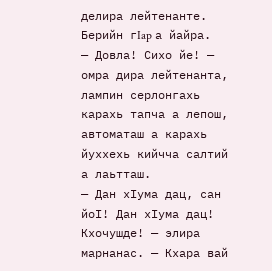делира лейтенанте.
Берийн гIap а йайра.
— Довла! Сихо йе! — омра дира лейтенанта, лампин серлонгахь карахь тапча а лепош, автоматаш а карахь йуххехь кийчча салтий а лаьтташ.
— Дан хIума дац, сан йoI! Дан хIума дац! Кхочушде! — элира марнанас. — Кхара вай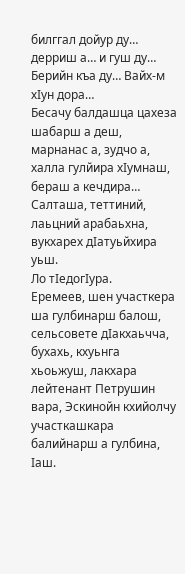билггал дойур ду… дерриш а… и гуш ду… Берийн къа ду… Вайх-м хIун дора…
Бесачу балдашца цахеза шабарш а деш, марнанас а, зудчо а, халла гулйира хIумнаш, бераш а кечдира… Салташа, теттиний, лаьцний арабаьхна, вукхарех дIатуьйхира уьш.
Ло тIедогIура.
Еремеев, шен участкера ша гулбинарш балош, сельсовете дIакхаьчча, бухахь, кхуьнга хьоьжуш, лакхара лейтенант Петрушин вара, Эскинойн кхийолчу участкашкара балийнарш а гулбина, Iаш.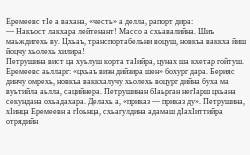Еремеевс тIе а вахана, «честь» а делла, рапорт дира:
— Накъост лакхара лейтенант! Массо а схьавалийна. Шиъ маьждигехь ву. Цхьаъ, транспортабельни воцуш, новкъа ваккха йиш йоцчу хьолехь хилира!
Петрушина вист ца хуьлуш корта таIийра, цунах ша кхетар гойтуш. Еремеевс аьлларг: «цхьаъ виэн дийзира шен» бохург дара. Берияс динчу омрехь, новкъа ваккхалучу хьолехь воцург дийна буха ма вуьтийла аьлла, сацийнера. Петрушинан бIаьрган негIарш цхьана секундана охьадахара. Делахь а, «приказ — приказ ду». Петрушина, хIинца Еремеевн а гIоьнца, схьагулдина адамаш дIахIиттийра отрядийн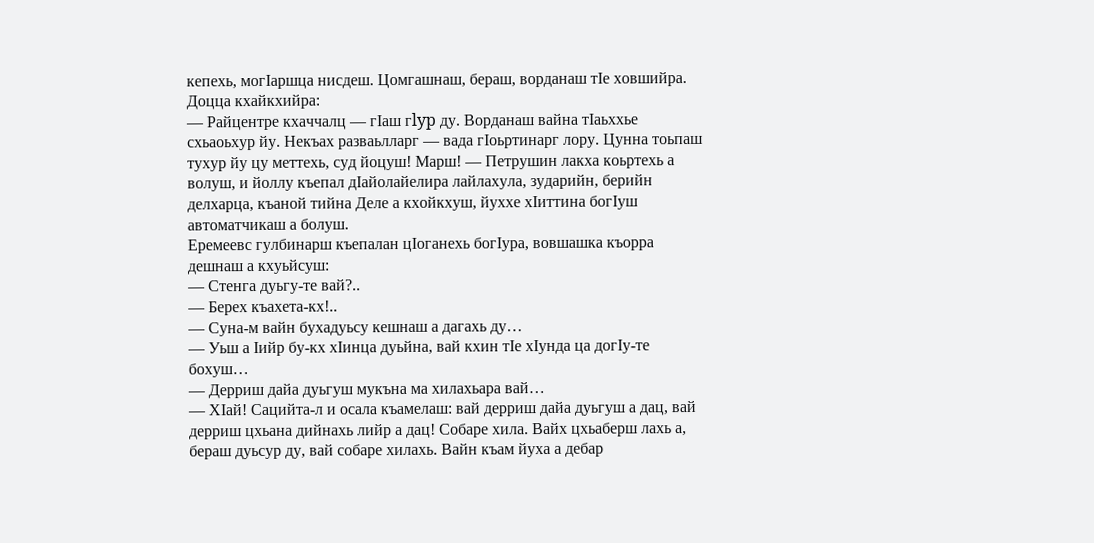кепехь, могIаршца нисдеш. Цомгашнаш, бераш, ворданаш тIе ховшийра. Доцца кхайкхийра:
— Райцентре кхаччалц — гIаш гlyp ду. Ворданаш вайна тIаьххье схьаоьхур йу. Некъах разваьлларг — вада гIоьртинарг лору. Цунна тоьпаш тухур йу цу меттехь, суд йоцуш! Марш! — Петрушин лакха коьртехь а волуш, и йоллу къепал дIайолайелира лайлахула, зударийн, берийн делхарца, къаной тийна Деле а кхойкхуш, йуххе хIиттина богIуш автоматчикаш а болуш.
Еремеевс гулбинарш къепалан цIоганехь богIура, вовшашка къорра дешнаш а кхуьйсуш:
— Стенга дуьгу-те вай?..
— Берех къахета-кх!..
— Суна-м вайн бухадуьсу кешнаш а дагахь ду…
— Уьш а Iийр бу-кх хIинца дуьйна, вай кхин тIе хIунда ца догIу-те бохуш…
— Дерриш дайа дуьгуш мукъна ма хилахьара вай…
— ХIай! Сацийта-л и осала къамелаш: вай дерриш дайа дуьгуш а дац, вай дерриш цхьана дийнахь лийр а дац! Собаре хила. Вайх цхьаберш лахь а, бераш дуьсур ду, вай собаре хилахь. Вайн къам йуха а дебар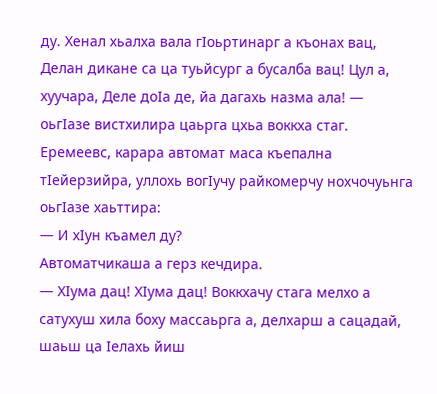ду. Хенал хьалха вала гIоьртинарг а къонах вац, Делан дикане са ца туьйсург а бусалба вац! Цул а, хуучара, Деле доIа де, йа дагахь назма ала! — оьгIазе вистхилира цаьрга цхьа воккха стаг.
Еремеевс, карара автомат маса къепална тIейерзийра, уллохь вогIучу райкомерчу нохчочуьнга оьгIазе хаьттира:
— И хIун къамел ду?
Автоматчикаша а герз кечдира.
— ХIума дац! ХIума дац! Воккхачу стага мелхо а сатухуш хила боху массаьрга а, делхарш а сацадай, шаьш ца Iелахь йиш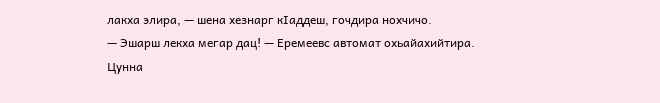лакха элира, — шена хезнарг кIаддеш, гочдира нохчичо.
— Эшарш лекха мегар дац! — Еремеевс автомат охьайахийтира.
Цунна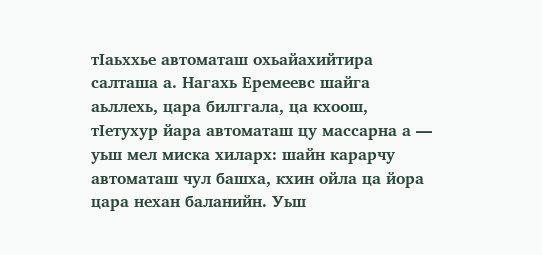тIаьххье автоматаш охьайахийтира салташа а. Нагахь Еремеевс шайга аьллехь, цара билггала, ца кхоош, тIетухур йара автоматаш цу массарна а — уьш мел миска хиларх: шайн карарчу автоматаш чул башха, кхин ойла ца йора цара нехан баланийн. Уьш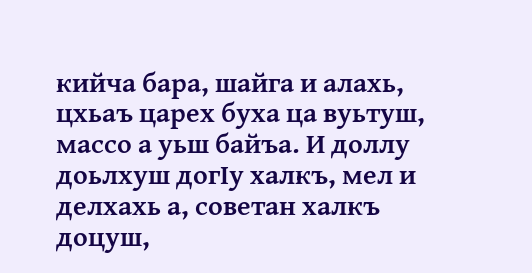кийча бара, шайга и алахь, цхьаъ царех буха ца вуьтуш, массо а уьш байъа. И доллу доьлхуш догIу халкъ, мел и делхахь а, советан халкъ доцуш,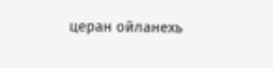церан ойланехь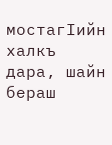мостагIийн халкъ дара, шайн бераш